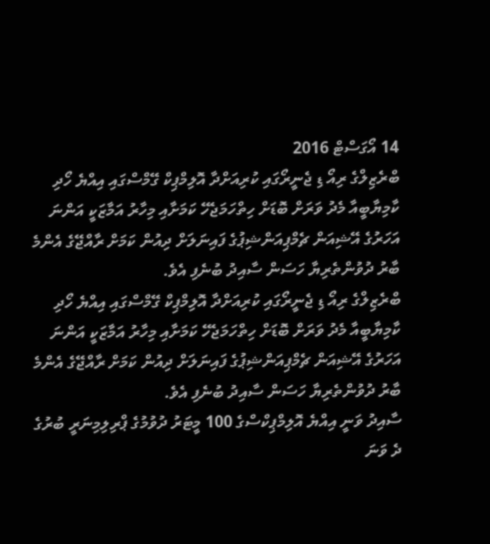14 އޯގަސްޓް 2016
ބްރެޒިލްގެ ރިއޯ ޑި ޖެނީރޯގައި ކުރިއަށްދާ އޮލިމްޕިކް ގޭމްސްގައި އިއްޔެ ހޯދި ކާމިޔާބީއާ މެދު ވަރަށް ބޮޑަށް ހިތްހަމަޖެހޭ ކަމަށާއި މިހާރު އަމާޒަކީ އަންނަ އަހަރުގެ އޭޝިއަން ޗެމްޕިއަންޝިޕުގެ ފައިނަލަށް ދިއުން ކަމަށް ރާއްޖޭގެ އެންމެ ބާރު ދުވުންތެރިޔާ ހަސަން ސާއިދު ބުނެފި އެވެ.
ބްރެޒިލްގެ ރިއޯ ޑި ޖެނީރޯގައި ކުރިއަށްދާ އޮލިމްޕިކް ގޭމްސްގައި އިއްޔެ ހޯދި ކާމިޔާބީއާ މެދު ވަރަށް ބޮޑަށް ހިތްހަމަޖެހޭ ކަމަށާއި މިހާރު އަމާޒަކީ އަންނަ އަހަރުގެ އޭޝިއަން ޗެމްޕިއަންޝިޕުގެ ފައިނަލަށް ދިއުން ކަމަށް ރާއްޖޭގެ އެންމެ ބާރު ދުވުންތެރިޔާ ހަސަން ސާއިދު ބުނެފި އެވެ.
ސާއިދު ވަނީ އިއްޔެ އޮލިމްޕިކްސްގެ 100 މީޓަރު ދުވުމުގެ ޕްރިލިމިނަރީ ބުރުގެ ދެ ވަނަ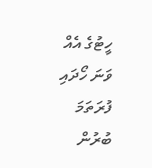ހީޓުގެ އެއް ވަނަ ހޯދައި ފުރަތަމަ ބުރުން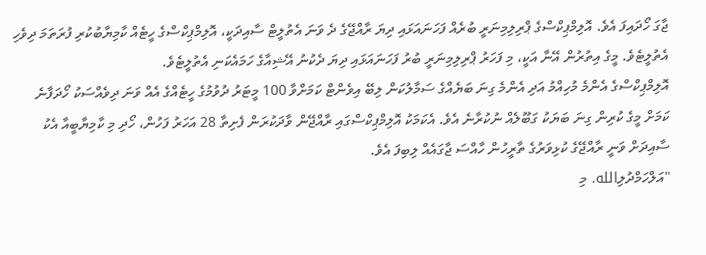ޖާގަ ހޯދައިފަ އެވެ. އޮލިމްޕިކްސްގެ ޕްރިލިމިނަރީ ބުރެއް ފަހަނައަޅައި ދިޔަ ރާއްޖޭގެ ދެ ވަނަ އެތުލީޓް ސާއިދަކީ، އޮލިމްޕިކްސްގެ ހީޓެއް ކާމިޔާބުކުރި ފުރަތަމަ ދިވެހި އެތުލީޓެވެ. މީގެ އިތުރުން އޭނާ އަކީ، މި ފަހަރު ޕްރިލިމިނަރީ ބުރު ފަހަނައަޅައި ދިޔަ ދެކުނު އޭޝިއާގެ ހަމައެކަނި އެތުލީޓެވެ.
އޮލިމްޕިކްސްގެ އެންމެ މުހިއްމު އަދި އެންމެ ގިނަ ބަޔެއްގެ ސަމާލުކަން ލިބޭ އިވެންޓް ކަމަށްވާ 100 މީޓަރު ދުވުމުގެ ހީޓެއްގެ އެއް ވަނަ ދިވެއްސަކު ހޯދަފާނެ ކަމަށް މީގެ ކުރިން ގިނަ ބަޔަކު ގަބޫލެއް ނުކުރާނެ އެވެ. އެކަމަކު އޮލިމްޕިކްސްގައި ރާއްޖޭން ވާދަކުރަން ފެށިތާ 28 އަހަރު ފަހުން، ހޯދި މި ކާމިޔާބީއާ އެކު ސާއިދަށް ވަނީ ރާއްޖޭގެ ކުޅިވަރުގެ ތާރީހުން ހާއްސަ ޖާގައެއް ލިބިފަ އެވެ.
"އަލްހަމްދުލިالله. މި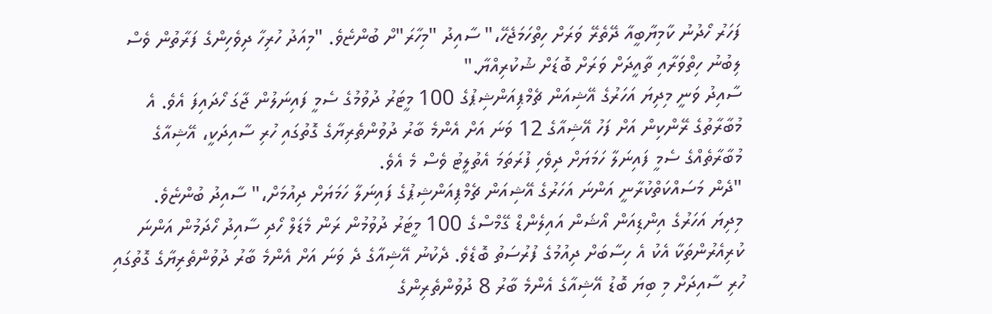ފަހަރު ހޯދުނު ކާމިޔާބީއާ ދޭތެރޭ ވަރަށް ހިތްހަމަޖެހޭ،" ސާއިދު "މިހާރަ"ށް ބުންޏެވެ. "މިއަދު ހުރިހާ ދިވެހިންގެ ފަރާތުން ވެސް ލިބުނު ހިތްވަރާއި ތާއީދަށް ވަރަށް ބޮޑަށް ޝުކުރިއްޔާ."
ސާއިދު ވަނީ މިދިޔަ އަހަރުގެ އޭޝިއަން ޗެމްޕިއަންޝިޕުގެ 100 މީޓަރު ދުވުމުގެ ސެމީ ފައިނަލުން ޖާގަ ހޯދައިފަ އެވެ. އެ މުބާރާތުގެ ރޭންކިން އަށް ފަހު އޭޝިއާގެ 12 ވަނަ އަށް އެންމެ ބާރު ދުވުންތެރިޔާގެ ގޮތުގައި ހުރި ސާއިދަކީ، އޭޝިއާގެ މުބާރާތެއްގެ ސެމީ ފައިނަލާ ހަމަޔަށް ދިވެހި ފުރަތަމަ އެތުލީޓު ވެސް މެ އެވެ.
"ދެން މަސައްކަތްކުރާނީ އަންނަ އަހަރުގެ އޭޝިއަން ޗެމްޕިއަންޝިޕުގެ ފައިނަލާ ހަމަޔަށް ދިއުމަށް،" ސާއިދު ބުންޏެވެ.
މިދިޔަ އަހަރުގެ އިންޑިއަން އޯޝަން އައިލެންޑް ގޭމްސްގެ 100 މީޓަރު ދުވުމުން ރަން މެޑަލް ހޯދި ސާއިދު ހޯދަމުން އަންނަ ކުރިއެރުންތަކާ އެކު އެ ހިސާބަށް ދިއުމުގެ ފުރުސަތު ބޮޑެވެ. ދެކުނު އޭޝިއާގެ ދެ ވަނަ އަށް އެންމެ ބާރު ދުވުންތެރިޔާގެ ގޮތުގައި ހުރި ސާއިދަށް މި ބިޔަ ބޮޑު އޭޝިއާގެ އެންމެ ބާރު 8 ދުވުންތެރިންގެ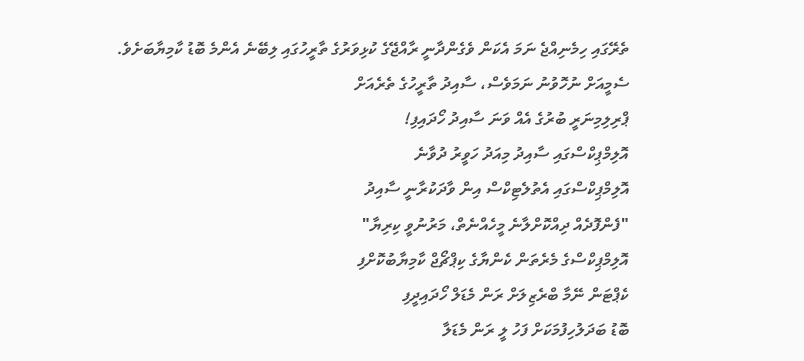ތެރޭގައި ހިމެނިއްޖެ ނަމަ އެކަން ވެގެންދާނީ ރާއްޖޭގެ ކުޅިވަރުގެ ތާރީހުގައި ލިބޭނެ އެންމެ ބޮޑު ކާމިޔާބަށެވެ.
ސެމީއަށް ނުހޮވުނު ނަމަވެސް، ސާއިދު ތާރީހުގެ ތެރެއަށް
ޕްރިލިމިނަރީ ބުރުގެ އެއް ވަނަ ސާއިދު ހޯދައިފި!
އޮލިމްޕިކްސްގައި ސާއިދު މިއަދު ހަވީރު ދުވާނެ
އޮލިމްޕިކްސްގައި އެތުލެޓިކްސް އިން ވާދަކުރާނީ ސާއިދު
"ފެންފޮދެއް ދިއްކޮށްލާނެ މީހެއްނެތް، މަރުނުވީ ކިރިޔާ"
އޮލިމްޕިކްސްގެ މެރެތަން ކެންޔާގެ ކިޕްޗޯޖް ކާމިޔާބުކޮށްފި
ކެޕްޓަން ނޭމާ ބްރެޒިލަށް ރަން މެޑަލް ހޯދައިދީފި
ބޮޑު ބަދަލުހިފުމަކަށް ފަހު ލީ ރަން މެޑަލާ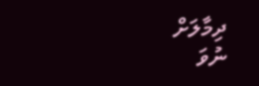ދިމާލަށް
ނުވަ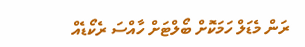ރަން މެޑަލް ހަމަކޮށް ބޯލްޓަށް ހާއްސަ ރެކޯޑެއް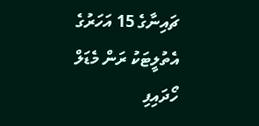ޗައިނާގެ 15 އަހަރުގެ އެތުލީޓަކު ރަން މެޑަލް ހޯދައިފި